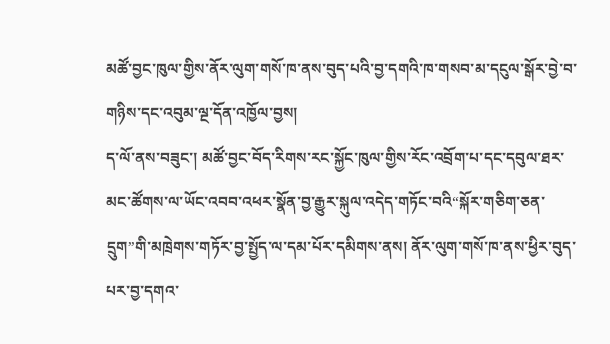མཚོ་བྱང་ཁུལ་གྱིས་ནོར་ལུག་གསོ་ཁ་ནས་བུད་པའི་བྱ་དགའི་ཁ་གསབ་མ་དངུལ་སྒོར་བྱེ་བ་གཉིས་དང་འབུམ་ལྔ་དོན་འཁྱོལ་བྱས།
ད་ལོ་ནས་བཟུང་། མཚོ་བྱང་བོད་རིགས་རང་སྐྱོང་ཁུལ་གྱིས་རོང་འབྲོག་པ་དང་དབུལ་ཐར་མང་ཚོགས་ལ་ཡོང་འབབ་འཕར་སྣོན་བྱ་རྒྱུར་སྐུལ་འདེད་གཏོང་བའི“སྐོར་གཅིག་ཅན་དྲུག”གི་མཁྲེགས་གཏོར་བྱ་སྤྱོད་ལ་དམ་པོར་དམིགས་ནས། ནོར་ལུག་གསོ་ཁ་ནས་ཕྱིར་བུད་པར་བྱ་དགའ་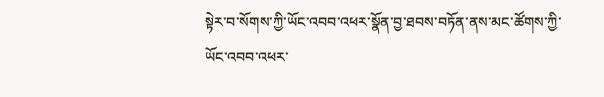སྟེར་བ་སོགས་ཀྱི་ཡོང་འབབ་འཕར་སྣོན་བྱ་ཐབས་བཏོན་ནས་མང་ཚོགས་ཀྱི་ཡོང་འབབ་འཕར་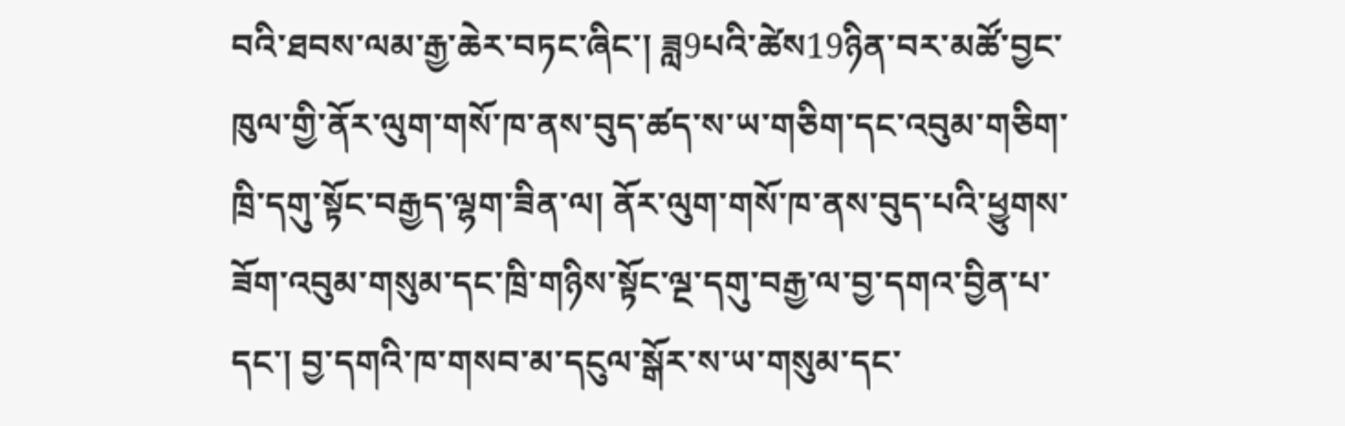བའི་ཐབས་ལམ་རྒྱ་ཆེར་བཏང་ཞིང་། ཟླ9པའི་ཚེས19ཉིན་བར་མཚོ་བྱང་ཁུལ་གྱི་ནོར་ལུག་གསོ་ཁ་ནས་བུད་ཚད་ས་ཡ་གཅིག་དང་འབུམ་གཅིག་ཁྲི་དགུ་སྟོང་བརྒྱད་ལྷག་ཟིན་ལ། ནོར་ལུག་གསོ་ཁ་ནས་བུད་པའི་ཕྱུགས་ཟོག་འབུམ་གསུམ་དང་ཁྲི་གཉིས་སྟོང་ལྔ་དགུ་བརྒྱ་ལ་བྱ་དགའ་བྱིན་པ་དང་། བྱ་དགའི་ཁ་གསབ་མ་དངུལ་སྒོར་ས་ཡ་གསུམ་དང་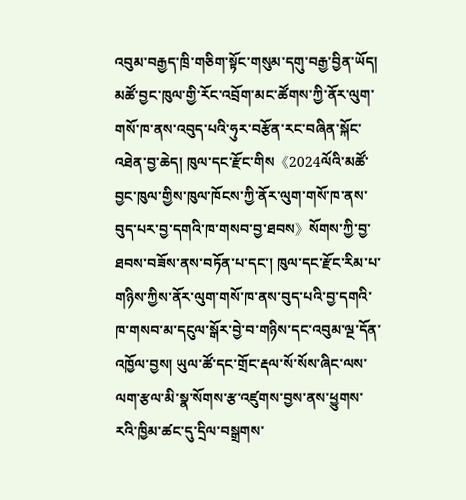འབུམ་བརྒྱད་ཁྲི་གཅིག་སྟོང་གསུམ་དགུ་བརྒྱ་བྱིན་ཡོད།
མཚོ་བྱང་ཁུལ་གྱི་རོང་འབྲོག་མང་ཚོགས་ཀྱི་ནོར་ལུག་གསོ་ཁ་ནས་འབུད་པའི་ཧུར་བརྩོན་རང་བཞིན་སྐོང་འཐེན་བྱ་ཆེད། ཁུལ་དང་རྫོང་གིས《2024ལོའི་མཚོ་བྱང་ཁུལ་གྱིས་ཁུལ་ཁོངས་ཀྱི་ནོར་ལུག་གསོ་ཁ་ནས་བུད་པར་བྱ་དགའི་ཁ་གསབ་བྱ་ཐབས》སོགས་ཀྱི་བྱ་ཐབས་བཟོས་ནས་བཏོན་པ་དང་། ཁུལ་དང་རྫོང་རིམ་པ་གཉིས་ཀྱིས་ནོར་ལུག་གསོ་ཁ་ནས་བུད་པའི་བྱ་དགའི་ཁ་གསབ་མ་དངུལ་སྒོར་བྱེ་བ་གཉིས་དང་འབུམ་ལྔ་དོན་འཁྱོལ་བྱས། ཡུལ་ཚོ་དང་གྲོང་རྡལ་སོ་སོས་ཞིང་ལས་ལག་རྩལ་མི་སྣ་སོགས་རྩ་འཛུགས་བྱས་ནས་ཕྱུགས་རའི་ཁྱིམ་ཚང་དུ་དྲིལ་བསྒྲགས་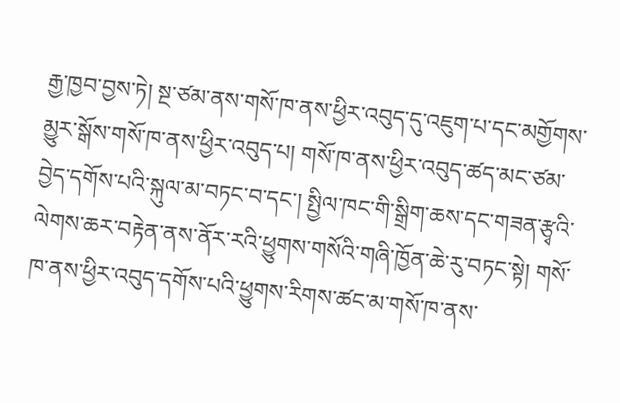རྒྱ་ཁྱབ་བྱས་ཏེ། སྔ་ཙམ་ནས་གསོ་ཁ་ནས་ཕྱིར་འབུད་དུ་འཇུག་པ་དང་མགྱོགས་མྱུར་སྒོས་གསོ་ཁ་ནས་ཕྱིར་འབུད་པ། གསོ་ཁ་ནས་ཕྱིར་འབུད་ཚད་མང་ཙམ་བྱེད་དགོས་པའི་སྐུལ་མ་བཏང་བ་དང་། སྤྱིལ་ཁང་གི་སྒྲིག་ཆས་དང་གཟན་རྩྭའི་ལེགས་ཆར་བརྟེན་ནས་ནོར་རའི་ཕྱུགས་གསོའི་གཞི་ཁྱོན་ཆེ་རུ་བཏང་སྟེ། གསོ་ཁ་ནས་ཕྱིར་འབུད་དགོས་པའི་ཕྱུགས་རིགས་ཚང་མ་གསོ་ཁ་ནས་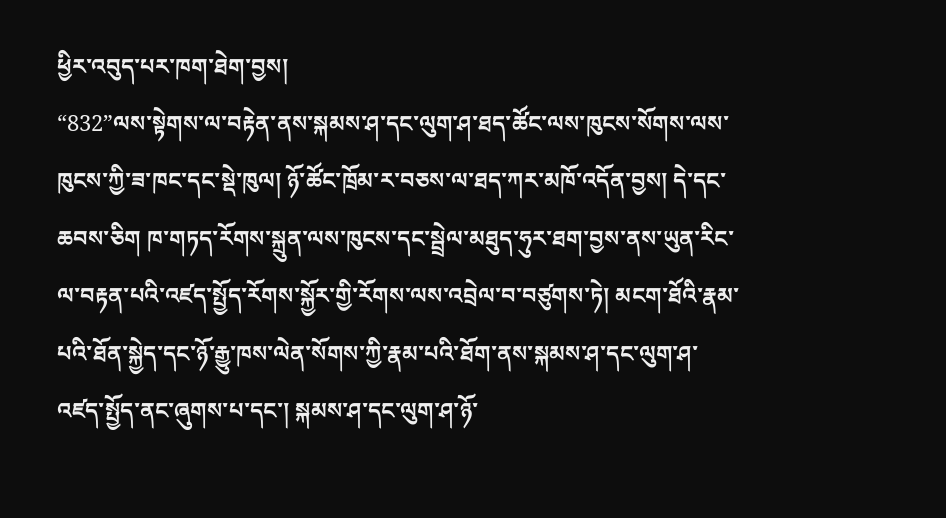ཕྱིར་འབུད་པར་ཁག་ཐེག་བྱས།
“832”ལས་སྟེགས་ལ་བརྟེན་ནས་སྐམས་ཤ་དང་ལུག་ཤ་ཐད་ཚོང་ལས་ཁུངས་སོགས་ལས་ཁུངས་ཀྱི་ཟ་ཁང་དང་སྡེ་ཁུལ། ཉོ་ཚོང་ཁྲོམ་ར་བཅས་ལ་ཐད་ཀར་མཁོ་འདོན་བྱས། དེ་དང་ཆབས་ཅིག ཁ་གཏད་རོགས་སྐྲུན་ལས་ཁུངས་དང་སྦྲེལ་མཐུད་ཧུར་ཐག་བྱས་ནས་ཡུན་རིང་ལ་བརྟན་པའི་འཛད་སྤྱོད་རོགས་སྐྱོར་གྱི་རོགས་ལས་འབྲེལ་བ་བཙུགས་ཏེ། མངག་ཐོའི་རྣམ་པའི་ཐོན་སྐྱེད་དང་ཉོ་རྒྱུ་ཁས་ལེན་སོགས་ཀྱི་རྣམ་པའི་ཐོག་ནས་སྐམས་ཤ་དང་ལུག་ཤ་འཛད་སྤྱོད་ནང་ཞུགས་པ་དང་། སྐམས་ཤ་དང་ལུག་ཤ་ཉོ་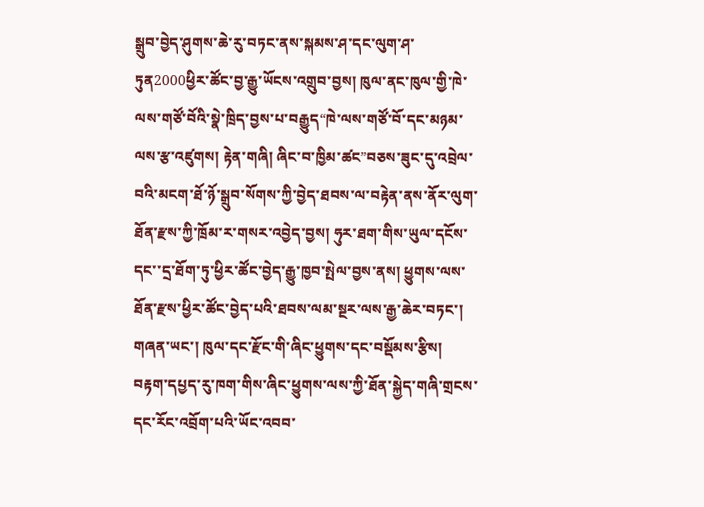སྒྲུབ་བྱེད་ཤུགས་ཆེ་རུ་བཏང་ནས་སྐམས་ཤ་དང་ལུག་ཤ་ཏུན2000ཕྱིར་ཚོང་བྱ་རྒྱུ་ཡོངས་འགྲུབ་བྱས། ཁུལ་ནང་ཁུལ་གྱི་ཁེ་ལས་གཙོ་བོའི་སྣེ་ཁྲིད་བྱས་པ་བརྒྱུད“ཁེ་ལས་གཙོ་བོ་དང་མཉམ་ལས་རྩ་འཛུགས། རྟེན་གཞི། ཞིང་བ་ཁྱིམ་ཚང”བཅས་ཟུང་དུ་འབྲེལ་བའི་མངག་ཐོ་ཉོ་སྒྲུབ་སོགས་ཀྱི་བྱེད་ཐབས་ལ་བརྟེན་ནས་ནོར་ལུག་ཐོན་རྫས་ཀྱི་ཁྲོམ་ར་གསར་འབྱེད་བྱས། ཧུར་ཐག་གིས་ཡུལ་དངོས་དང་་དྲ་ཐོག་ཏུ་ཕྱིར་ཚོང་བྱེད་རྒྱུ་ཁྱབ་སྤེལ་བྱས་ནས། ཕྱུགས་ལས་ཐོན་རྫས་ཕྱིར་ཚོང་བྱེད་པའི་ཐབས་ལམ་སྔར་ལས་རྒྱ་ཆེར་བཏང་།
གཞན་ཡང་། ཁུལ་དང་རྫོང་གི་ཞིང་ཕྱུགས་དང་བསྡོམས་རྩིས། བརྟག་དཔྱད་རུ་ཁག་གིས་ཞིང་ཕྱུགས་ལས་ཀྱི་ཐོན་སྐྱེད་གཞི་གྲངས་དང་རོང་འབྲོག་པའི་ཡོང་འབབ་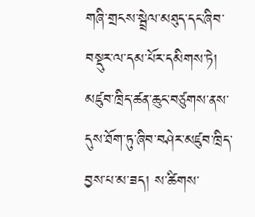གཞི་གྲངས་སྦྲེལ་མཐུད་དང་ཞིབ་བསྡུར་ལ་དམ་པོར་དམིགས་ཏེ། མཛུབ་ཁྲིད་ཚན་ཆུང་བཙུགས་ནས་དུས་ཐོག་ཏུ་ཞིབ་བཤེར་མཛུབ་ཁྲིད་བྱས་པ་མ་ཟད། ས་ཚིགས་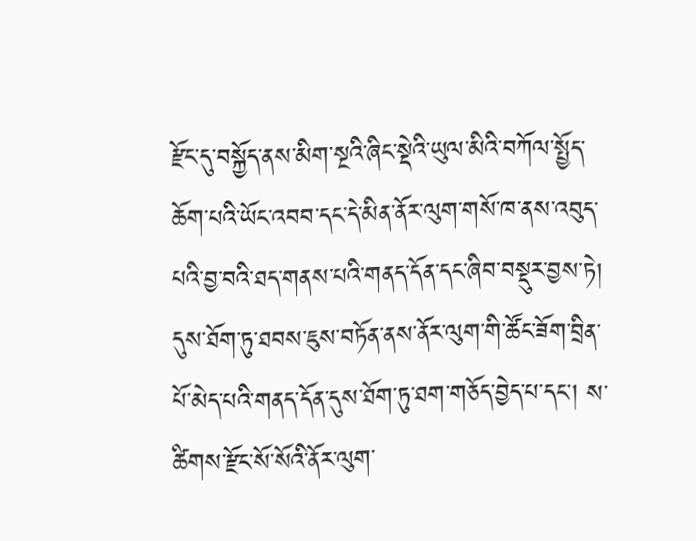རྫོང་དུ་བསྐྱོད་ནས་མིག་སྔའི་ཞིང་སྡེའི་ཡུལ་མིའི་བཀོལ་སྤྱོད་ཆོག་པའི་ཡོང་འབབ་དང་དེ་མིན་ནོར་ལུག་གསོ་ཁ་ནས་འབུད་པའི་བྱ་བའི་ཐད་གནས་པའི་གནད་དོན་དང་ཞིབ་བསྡུར་བྱས་ཏེ། དུས་ཐོག་ཏུ་ཐབས་ཇུས་བཏོན་ནས་ནོར་ལུག་གི་ཚོང་ཟོག་བྲིན་པོ་མེད་པའི་གནད་དོན་དུས་ཐོག་ཏུ་ཐག་གཅོད་བྱེད་པ་དང་། ས་ཚིགས་རྫོང་སོ་སོའི་ནོར་ལུག་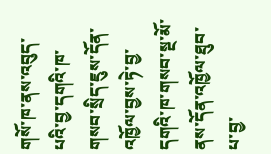གསོ་ཁ་ནས་འབུད་པའི་བྱ་དགའི་ཁ་གསབ་སྲིད་ཇུས་དོན་འཁྱོལ་བྱས་ཏེ་བྱ་དགའི་ཁ་གསབ་སྔ་མོ་ནས་དོན་འཁྱོལ་ཐུབ་པ་བྱ་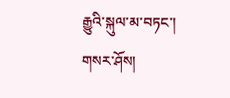རྒྱུའི་སྐུལ་མ་བཏང་།
གསར་ཤོས།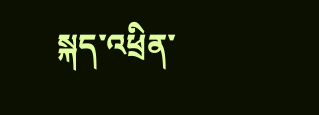སྐད་འཕྲིན་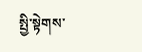སྤྱི་སྟེགས་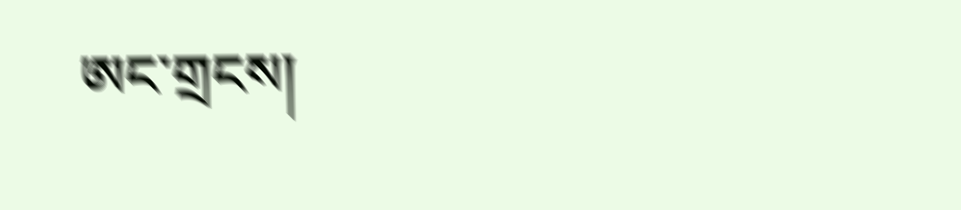ཨང་གྲངས།